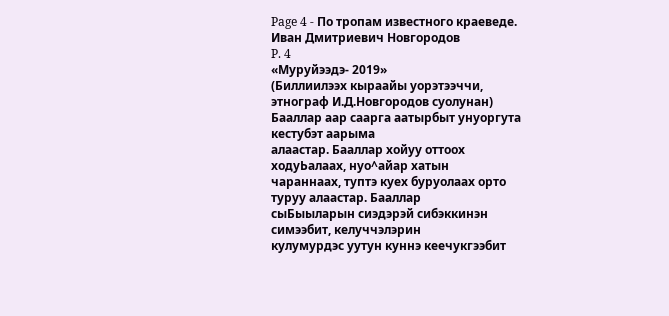Page 4 - По тропам известного краеведе. Иван Дмитриевич Новгородов
P. 4
«Муруйээдэ- 2019»
(Биллиилээх кыраайы уорэтээччи,
этнограф И.Д.Новгородов суолунан)
Бааллар аар саарга аатырбыт унуоргута кестубэт аарыма
алаастар. Бааллар хойуу оттоох ходуЬалаах, нуо^айар хатын
чараннаах, туптэ куех буруолаах орто туруу алаастар. Бааллар
сыБыыларын сиэдэрэй сибэккинэн симээбит, келуччэлэрин
кулумурдэс уутун куннэ кеечукгээбит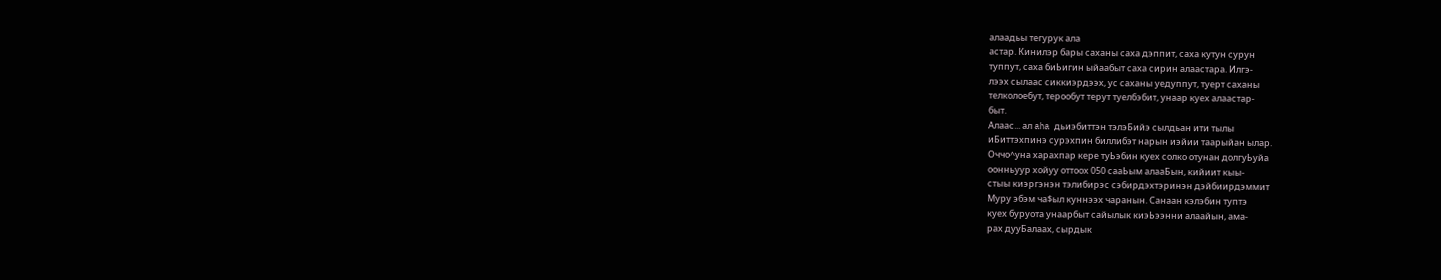алаадьы тегурук ала
астар. Кинилэр бары саханы саха дэппит, саха кутун сурун
туппут, саха биЬигин ыйаабыт саха сирин алаастара. Илгэ-
лээх сылаас сиккиэрдээх, ус саханы уедуппут, туерт саханы
телколоебут, терообут терут туелбэбит, унаар куех алаастар-
быт.
Алаас... ал aha дьиэбиттэн тэлэБийэ сылдьан ити тылы
иБиттэхпинэ сурэхпин биллибэт нарын иэйии таарыйан ылар.
Оччо^уна харахпар кере туЬэбин куех солко отунан долгуЬуйа
оонньуур хойуу оттоох 050 сааЬым алааБын, кийиит кыы-
стыы киэргэнэн тэлибирэс сэбирдэхтэринэн дэйбиирдэммит
Муру эбэм ча$ыл куннээх чаранын. Санаан кэлэбин туптэ
куех буруота унаарбыт сайылык киэЬээнни алаайын, ама-
рах дууБалаах, сырдык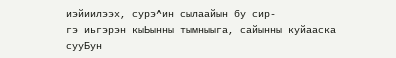иэйиилээх, сурэ^ин сылаайын бу сир-
гэ иьгэрэн кыЬынны тымныыга, сайынны куйааска сууБун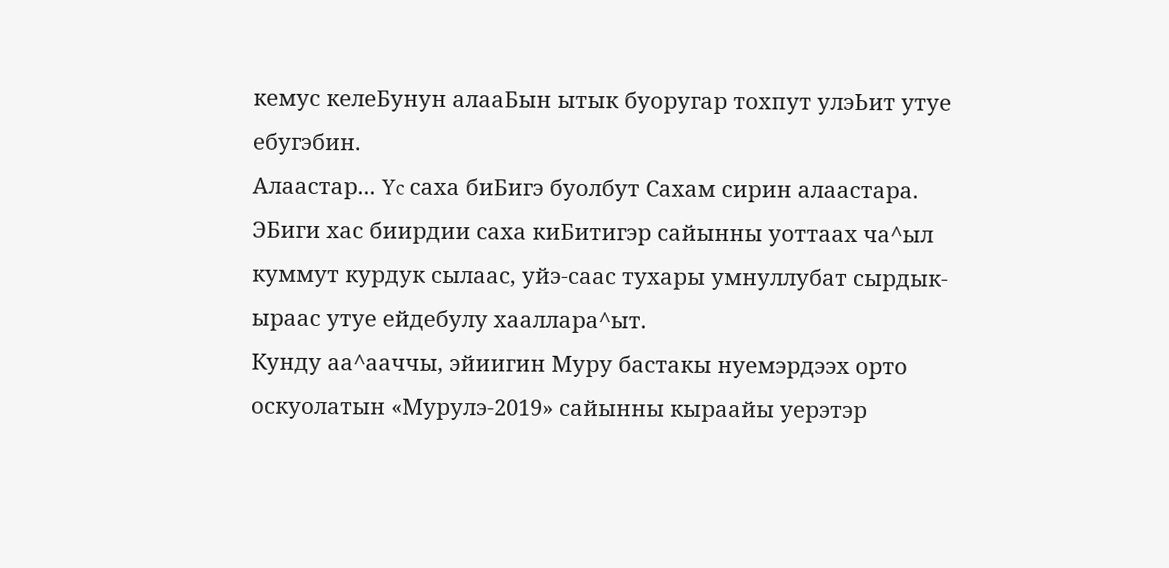кемус келеБунун алааБын ытык буоругар тохпут улэЬит утуе
ебугэбин.
Алаастар... Yc саха биБигэ буолбут Сахам сирин алаастара.
ЭБиги хас биирдии саха киБитигэр сайынны уоттаах ча^ыл
куммут курдук сылаас, уйэ-саас тухары умнуллубат сырдык-
ыраас утуе ейдебулу хааллара^ыт.
Кунду аа^ааччы, эйиигин Муру бастакы нуемэрдээх орто
оскуолатын «Мурулэ-2019» сайынны кыраайы уерэтэр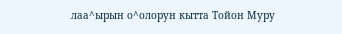лаа^ырын о^олорун кытта Тойон Муру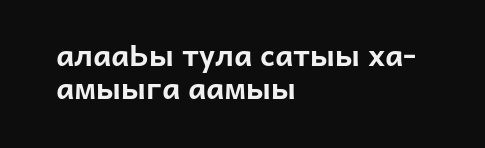алааЬы тула сатыы ха-
амыыга аамыы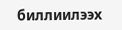биллиилээх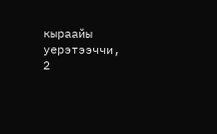кыраайы уерэтээччи,
2